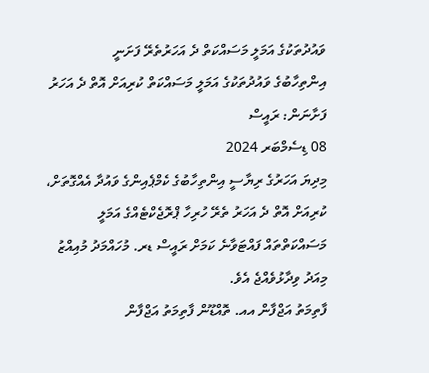ވައުދުތަކުގެ އަމަލީ މަސައްކަތް ދެ އަހަރުތެރޭ ފަށަނީ
އިންތިހާބުގެ ވައުދުތަކުގެ އަމަލީ މަސައްކަތް ކުރިއަށް އޮތް ދެ އަހަރު ފަށާނަން: ރައީސް
08 ޑިސެމްބަރ 2024
މިދިޔަ އަހަރުގެ ރިޔާސީ އިންތިހާބުގެ ކެމްޕެއިންގެ ވައުދާ އެއްގޮތަށް، ކުރިއަށް އޮތް ދެ އަހަރު ތެރޭ ހުރިހާ ޕްރޮޖެކްޓެއްގެ އަމަލީ މަސައްކަތްތައް ފައްޓަވާނެ ކަމަށް ރައީސް ޑރ. މުހައްމަދު މުއިއްޒު މިއަދު ވިދާޅުވެއްޖެ އެވެ.
ފާތިމަތު އަޖްފާން އއ. ތޮއްޑޫން ފާތިމަތު އަޖްފާން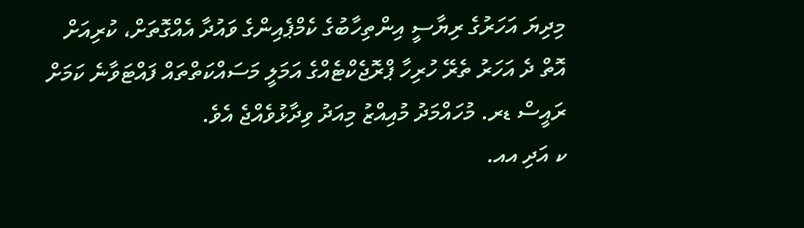މިދިޔަ އަހަރުގެ ރިޔާސީ އިންތިހާބުގެ ކެމްޕެއިންގެ ވައުދާ އެއްގޮތަށް، ކުރިއަށް އޮތް ދެ އަހަރު ތެރޭ ހުރިހާ ޕްރޮޖެކްޓެއްގެ އަމަލީ މަސައްކަތްތައް ފައްޓަވާނެ ކަމަށް ރައީސް ޑރ. މުހައްމަދު މުއިއްޒު މިއަދު ވިދާޅުވެއްޖެ އެވެ.
ކ އަދި އއ.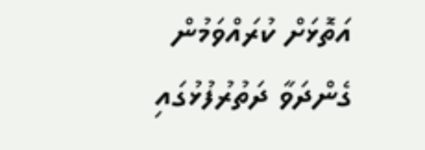އަތޮޅަށް ކުރައްވަމުން ގެންދަވާ ދަތުރުފުޅުގައި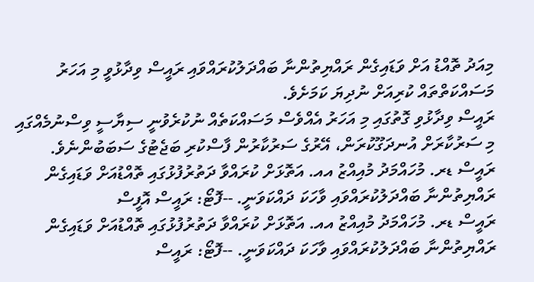މިއަދު ތޮއްޑު އަށް ވަޑައިގެން ރައްޔިތުންނާ ބައްދަލުކުރައްވައި ރައީސް ވިދާޅުވީ މި އަހަރު މަސައްކަތްތައް ކުރިއަށް ނުދިޔަ ކަމަށެވެ.
ރައީސް ވިދާޅުވި ގޮތުގައި މި އަހަރު އެއްވެސް މަސައްކަތެއް ނުކުރެވުނީ ސިޔާސީ ވިސްނުމެއްގައި މި ސަރުކާރަށް އުނދަގޫކުރަން، އޭރުގެ ސަރުކާރުން ފާސްކުރި ބަޖެޓުގެ ސަބަބުންނެވެ.
ރައީސް ޑރ. މުހައްމަދު މުއިއްޒު އއ. އަތޮޅަށް ކުރައްވާ ދަތުރުފުޅުގައި ތޮއްޑުއަށް ވަޑައިގެން ރައްޔިތުންނާ ބައްދަލުކުރައްވައި ވާހަކަ ދައްކަވަނީ. --ފޮޓޯ: ރައީސް އޮފީސް
ރައީސް ޑރ. މުހައްމަދު މުއިއްޒު އއ. އަތޮޅަށް ކުރައްވާ ދަތުރުފުޅުގައި ތޮއްޑުއަށް ވަޑައިގެން ރައްޔިތުންނާ ބައްދަލުކުރައްވައި ވާހަކަ ދައްކަވަނީ. --ފޮޓޯ: ރައީސް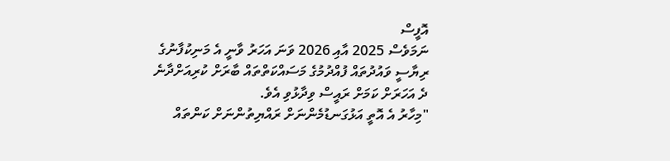އޮފީސް
ނަމަވެސް 2025 އާއި 2026 ވަނަ އަހަރު ވާނީ އެ މަނިކުފާނުގެ ރިޔާސީ ވައުދުތައް ފުއްދުމުގެ މަސައްކަތްތައް ބާރަށް ކުރިއަށްދާނެ ދެ އަހަރަށް ކަމަށް ރައީސް ވިދާޅުވި އެވެ.
"މިހާރު އެ އޮތީ އަޅުގަނޑުމެންނަށް ރައްޔިތުންނަށް ކަންތައް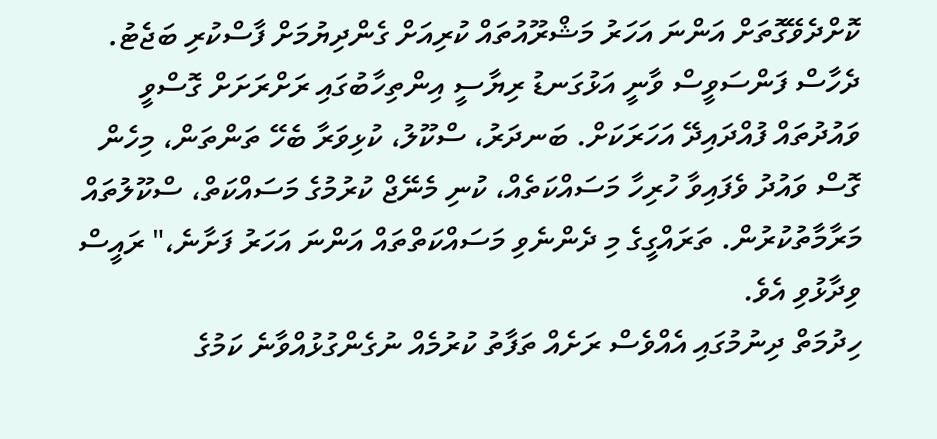ކޮށްދެވޭގޮތަށް އަންނަ އަހަރު މަޝްރޫއުތައް ކުރިއަށް ގެންދިޔުމަށް ފާސްކުރި ބަޖެޓު. ދެހާސް ފަންސަވީސް ވާނީ އަޅުގަނޑު ރިޔާސީ އިންތިހާބުގައި ރަށްރަށަށް ގޮސްވީ ވައުދުތައް ފުއްދައިދޭ އަހަރަކަށް. ބަނދަރު، ސްކޫލު، ކުޅިވަރާ ބެހޭ ތަންތަން، މިހެން ގޮސް ވައުދު ވެފައިވާ ހުރިހާ މަސައްކަތެއް، ކުނި މެނޭޖް ކުރުމުގެ މަސައްކަތް، ސްކޫލުތައް މަރާމާތުކުރުން. ތަރައްގީގެ މި ދެންނެވި މަސައްކަތްތައް އަންނަ އަހަރު ފަށާނެ،" ރައީސް ވިދާޅުވި އެވެ.
ހިދުމަތް ދިނުމުގައި އެއްވެސް ރަށެއް ތަފާތު ކުރުމެއް ނުގެންގުޅުއްވާނެ ކަމުގެ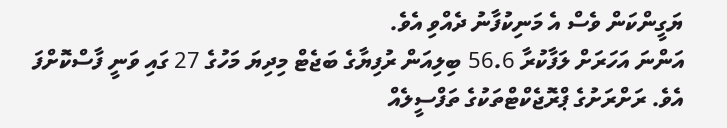ޔަގީންކަން ވެސް އެ މަނިކުފާނު ދެއްވި އެވެ.
އަންނަ އަހަރަށް ލަފާކުރާ 56.6 ބިލިއަން ރުފިޔާގެ ބަޖެޓް މިދިޔަ މަހުގެ 27 ގައި ވަނީ ފާސްކޮށްފަ އެވެ. ރަށްރަށުގެ ޕްރޮޖެކްޓްތަކުގެ ތަފްސީލެއް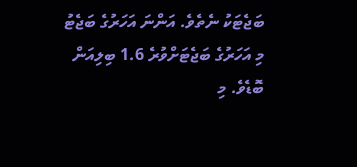ބަޖެޓަކު ނެތެވެ. އަންނަ އަހަރުގެ ބަޖެޓު މި އަހަރުގެ ބަޖެޓަށްވުރެ 1.6 ބިލިއަން ބޮޑެވެ. މި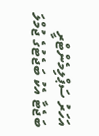އަހަރު ސަޕްލިމެންޓްރީ ބަޖެޓާ އެކު ބަޖެޓުގެ ޖުމްލަ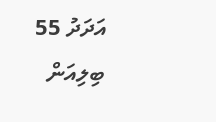އަދަދު 55 ބިލިއަން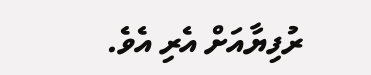ރުފިޔާއަށް އެރި އެވެ.